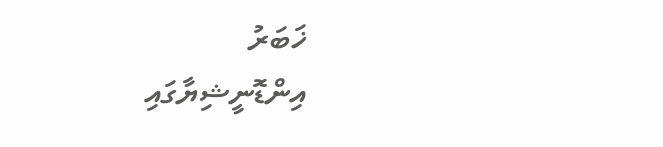ޚަބަރު
އިންޑޮނީޝިޔާގައި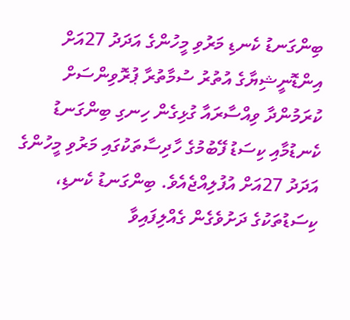ބިންގަނޑު ކެނޑި މަރުވި މީހުންގެ އަދަދު 27އަށް
އިންޑޮނީޝިޔާގެ އުތުރު ސުމާތުރާ ޕުރޮވިންސަށް ކުރަމުންދާ ވިއްސާރައާ ގުޅިގެން ހިނގި ބިންގަނޑު ކެނޑުމާއި ކިސަޑު ފޭބުމުގެ ހާދިސާތަކުގައި މަރުވި މީހުންގެ އަދަދު 27އަށް އުފުލިއްޖެއެވެ. ބިންގަނޑު ކެނޑި، ކިސަޑުތަކުގެ ދަށުވެގެން ގެއްލިފައިވާ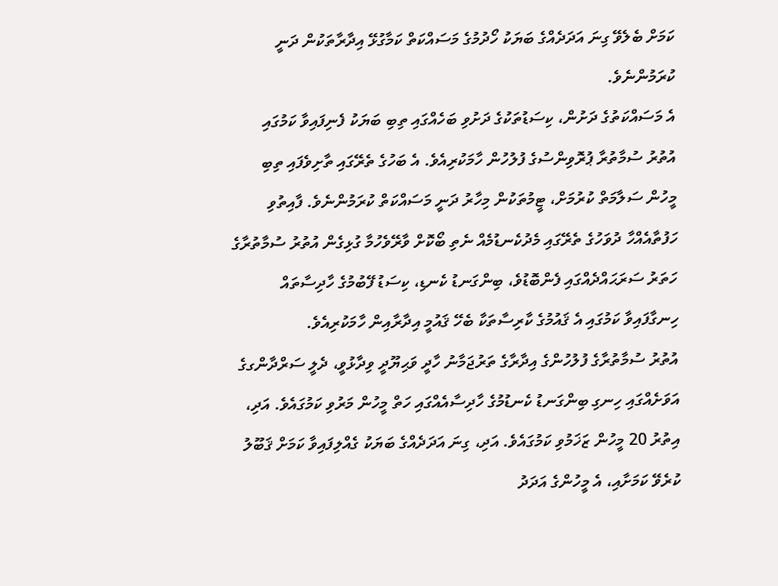ކަމަށް ބެލެވޭ ގިނަ އަދަދެއްގެ ބަޔަކު ހޯދުމުގެ މަސައްކަތް ކަމާގުޅޭ އިދާރާތަކުން ދަނީ ކުރަމުންނެވެ.
އެ މަސައްކަތުގެ ދަށުން، ކިސަޑުތަކުގެ ދަށުވި ބަހެއްގައި ތިބި ބަޔަކު ފެނިފައިވާ ކަމުގައި އުތުރު ސުމާތުރާ ޕުރޮވިންސުގެ ފުލުހުން ހާމަކުރިއެވެ. އެ ބަހުގެ ތެރޭގައި ތާށިވެފައި ތިބި މީހުން ސަލާމަތް ކުރުމަށް، ޓީމުތަކުން މިހާރު ދަނީ މަސައްކަތް ކުރަމުންނެވެ. ފާއިތުވި ހަފުތާއެއްހާ ދުވަހުގެ ތެރޭގައި މެދުކެނޑުމެއް ނެތި ބޯކޮށް ވާރޭވެހުމާ ގުޅިގެން އުތުރު ސުމާތުރާގެ ހަތަރު ސަރަޙައްދެއްގައި ފެންބޮޑުވެ، ބިންގަނޑު ކެނޑި، ކިސަޑު ފޭބުމުގެ ހާދިސާތައް ހިނގާފައިވާ ކަމުގައި އެ ޤައުމުގެ ކާރިސާތަކާ ބެހޭ ޤައުމީ އިދާރާއިން ހާމަކުރިއެވެ.
އުތުރު ސުމާތުރާގެ ފުލުހުންގެ އިދާރާގެ ތަރުޖަމާނު ހާދީ ވަޙިޔޫދީ ވިދާޅުވީ، ދެލީ ސަރްދާންގގެ އަވަށެއްގައި ހިނގި ބިންގަނޑު ކެނޑުމުގެ ހާދިސާއެއްގައި ހަތް މީހުން މަރުވި ކަމުގައެވެ. އަދި، އިތުރު 20 މީހުން ޒަޚަމުވި ކަމުގައެވެ. އަދި، ގިނަ އަދަދެއްގެ ބަޔަކު ގެއްލިފައިވާ ކަމަށް ޤަބޫލު ކުރެވޭ ކަމަށާއި، އެ މީހުންގެ އަދަދު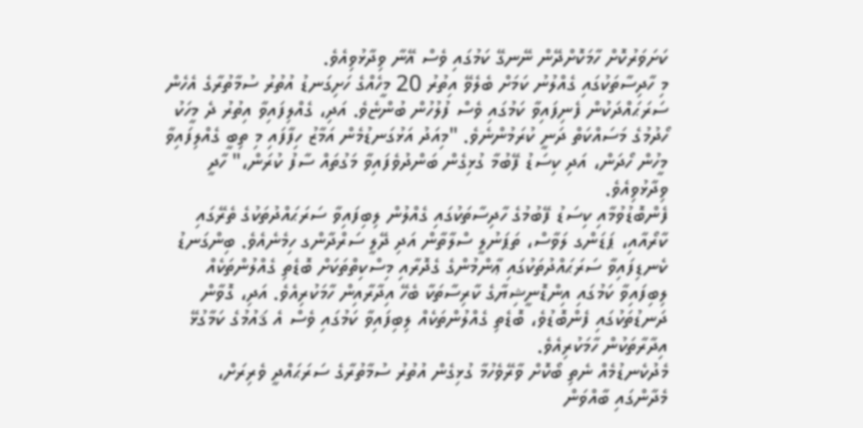ކަށަވަރުކޮށް ހާމަކޮށްދޭން ނޭނގޭ ކަމުގައި ވެސް އޭނާ ވިދާޅުވިއެވެ.
މި ހާދިސާތަކުގައި ގެއްލުނު ކަމަށް ބެލެވޭ އިތުރު 20 މީހެއްގެ ހަށިގަނޑު އުތުރު ސުމާތުރާގެ އެހެން ސަރަޙައްދަކުން ފެނިފައިވާ ކަމުގައި ވެސް ފުލުހުން ބުންޏެވެ. އަދި، ގެއްލިފައިވާ އިތުރު ދެ މީހަކު ހޯދުމުގެ މަސައްކަތް ދަނީ ކުރަމުންނެވެ. "މިއަދު އަޅުގަނޑުމެން އަމާޒު ހިފާފައި މި ތިބީ ގެއްލިފައިވާ މީހުން ހޯދަން، އަދި ކިސަޑު ފޭބުމާ ގުޅިގެން ބަންދުވެފައިވާ މަގުތައް ސާފު ކުރަން،" ހާދީ ވިދާޅުވިއެވެ.
ފެންބޮޑުވުމާއި ކިސަޑު ފޭބުމުގެ ހާދިސާތަކުގައި ގެއްލުން ލިބިފައިވާ ސަރަޙައްދުތަކުގެ ތެރޭގައި ކާރޯއާއި، ޕަޑަންގ ލަވާސް، ތަޕަނުލީ ސްލާތާން އަދި ދޭލީ ސަރްދާންގ ހިމެނެއެވެ. ބިންގަނޑު ކެނޑިފައިވާ ސަރަޙައްދުތަކުގައި ޢާންމުންގެ ގެދޮރާއި މިސްކިތްތަކަށް ބޮޑެތި ގެއްލުންތަކެއް ލިބިފައިވާ ކަމުގައި އިންޑޮނީޝިޔާގެ ކާރިސާތަކާ ބެހޭ އިދާރާއިން ހާމަކުރިއެވެ. އަދި، ގޮވާން ދަނޑުތަކުގައި ފެންބޮޑުވެ، ބޮޑެތި ގެއްލުންތަކެއް ލިބިފައިވާ ކަމުގައި ވެސް އެ ޤައުމުގެ ކަމާގުޅޭ އިދާރާތަކުން ހާމަކުރިއެވެ.
މެދުކެނޑުމެއް ނެތި ބޯކޮށް ވާރޭވެހުމާ ގުޅިގެން އުތުރު ސުމާތުރާގެ ސަރަޙައްދީ ވެރިރަށް، މެދާންގައި ބާއްވަން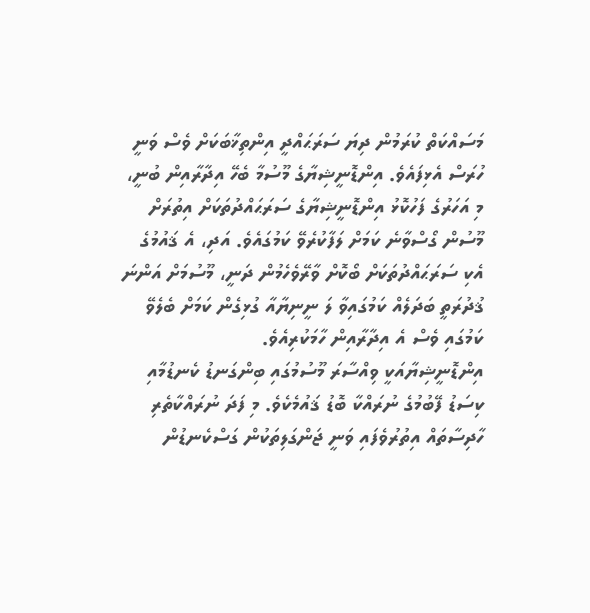މަސައްކަތް ކުރަމުން ދިޔަ ސަރަޙައްދީ އިންތިޚާބަކަށް ވެސް ވަނީ ހުރަސް އެޅިފައެވެ. އިންޑޮނީޝިޔާގެ މޫސުމާ ބެހޭ އިދާރާއިން ބުނީ، މި އަހަރުގެ ފަހުކޮޅު އިންޑޮނީޝިޔާގެ ސަރަޙައްދުތަކަށް އިތުރަށް މޫސުން ގޯސްވާނެ ކަމަށް ލަފާކުރެވޭ ކަމުގައެވެ. އަދި، އެ ޤައުމުގެ އެކި ސަރަޙައްދުތަކަށް ބޯކޮށް ވާރޭވެހެމުން ދަނީ، މޫސުމަށް އަންނަ ޤުދުރަތީ ބަދަލެއް ކަމުގައިވާ ލަ ނީނިޔާއާ ގުޅިގެން ކަމަށް ބެލެވޭ ކަމުގައި ވެސް އެ އިދާރާއިން ހާމަކުރިއެވެ.
އިންޑޮނީޝިޔާއަކީ ވިއްސާރަ މޫސުމުގައި ބިންގަނޑު ކެނޑުމާއި ކިސަޑު ފޭބުމުގެ ނުރައްކާ ބޮޑު ޤައުމެކެވެ. މި ފަދަ ނުރައްކާތެރި ހާދިސާތައް އިތުރުވެފައި ވަނީ ޖަންގަލިތަކުން ގަސްކެނޑުން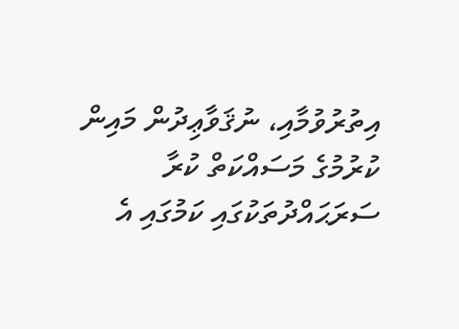އިތުރުވުމާއި، ނުޤަވާޢިދުން މައިން ކުރުމުގެ މަސައްކަތް ކުރާ ސަރަޙައްދުތަކުގައި ކަމުގައި އެ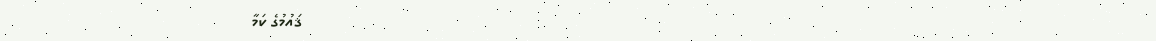ޤައުމުގެ ކަމާ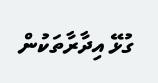ގުޅޭ އިދާރާތަކުން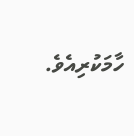ހާމަކުރިއެވެ.